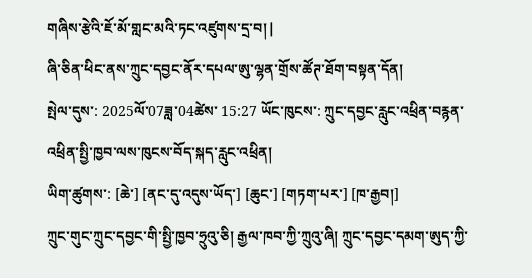གཞིས་རྩེའི་ཇོ་མོ་གླང་མའི་ཏང་འཛུགས་དྲ་བ། |
ཞི་ཅིན་ཕིང་ནས་ཀྲུང་དབྱང་ནོར་དཔལ་ཨུ་ལྷན་གྲོས་ཚོཊ་ཐོག་བསྟན་དོན།
སྤེལ་དུས་: 2025ལོ་07ཟླ་04ཚེས་ 15:27 ཡོང་ཁུངས་: ཀྲུང་དབྱང་རླུང་འཕྲིན་བརྙན་འཕྲིན་སྤྱི་ཁྱབ་ལས་ཁུངས་བོད་སྐད་རླུང་འཕྲིན།
ཡིག་ཚུགས་: [ཆེ་] [ནང་དུ་འདུས་ཡོད་] [ཆུང་] [གཏག་པར་] [ཁ་རྒྱབ།]
ཀྲུང་གུང་ཀྲུང་དབྱང་གི་སྤྱི་ཁྱབ་ཧྲུའུ་ཅི། རྒྱལ་ཁབ་ཀྱི་ཀྲུའུ་ཞི། ཀྲུང་དབྱང་དམག་ཨུད་ཀྱི་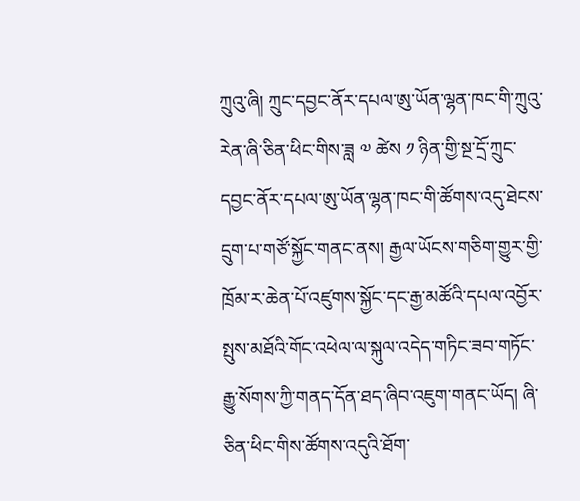ཀྲུའུ་ཞི། ཀྲུང་དབྱང་ནོར་དཔལ་ཨུ་ཡོན་ལྷན་ཁང་གི་ཀྲུའུ་རེན་ཞི་ཅིན་ཕིང་གིས་ཟླ ༧ ཚེས ༡ ཉིན་གྱི་སྔ་དྲོ་ཀྲུང་དབྱང་ནོར་དཔལ་ཨུ་ཡོན་ལྷན་ཁང་གི་ཚོགས་འདུ་ཐེངས་དྲུག་པ་གཙོ་སྐྱོང་གནང་ནས། རྒྱལ་ཡོངས་གཅིག་གྱུར་གྱི་ཁྲོམ་ར་ཆེན་པོ་འཛུགས་སྐྱོང་དང་རྒྱ་མཚོའི་དཔལ་འབྱོར་སྤུས་མཐོའི་གོང་འཕེལ་ལ་སྐུལ་འདེད་གཏིང་ཟབ་གཏོང་རྒྱུ་སོགས་ཀྱི་གནད་དོན་ཐད་ཞིབ་འཇུག་གནང་ཡོད། ཞི་ཅིན་ཕིང་གིས་ཚོགས་འདུའི་ཐོག་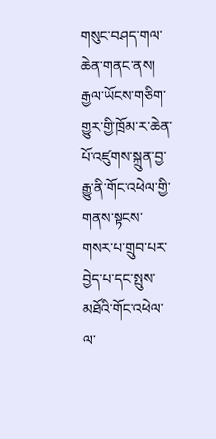གསུང་བཤད་གལ་ཆེན་གནང་ནས། རྒྱལ་ཡོངས་གཅིག་གྱུར་གྱི་ཁྲོམ་ར་ཆེན་པོ་འཛུགས་སྐྲུན་བྱ་རྒྱུ་ནི་གོང་འཕེལ་གྱི་གནས་སྟངས་གསར་པ་གྲུབ་པར་བྱེད་པ་དང་སྤུས་མཐོའི་གོང་འཕེལ་ལ་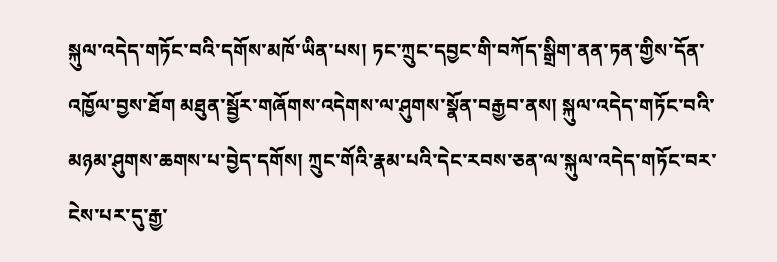སྐུལ་འདེད་གཏོང་བའི་དགོས་མཁོ་ཡིན་པས། ཏང་ཀྲུང་དབྱང་གི་བཀོད་སྒྲིག་ནན་ཏན་གྱིས་དོན་འཁྱོལ་བྱས་ཐོག མཐུན་སྦྱོར་གཞོགས་འདེགས་ལ་ཤུགས་སྣོན་བརྒྱབ་ནས། སྐུལ་འདེད་གཏོང་བའི་མཉམ་ཤུགས་ཆགས་པ་བྱེད་དགོས། ཀྲུང་གོའི་རྣམ་པའི་དེང་རབས་ཅན་ལ་སྐུལ་འདེད་གཏོང་བར་ངེས་པར་དུ་རྒྱ་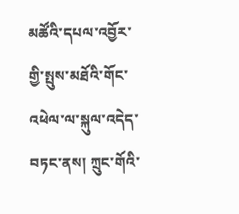མཚོའི་དཔལ་འབྱོར་གྱི་སྤུས་མཐོའི་གོང་འཕེལ་ལ་སྐུལ་འདེད་བཏང་ནས། ཀྲུང་གོའི་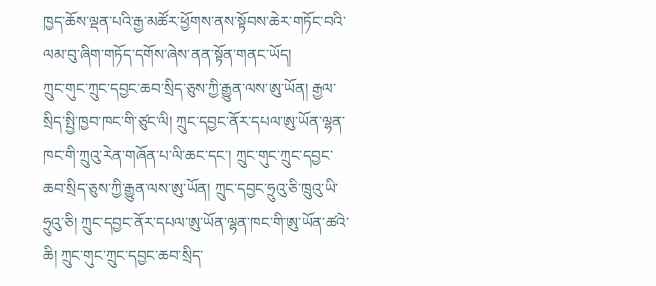ཁྱད་ཆོས་ལྡན་པའི་རྒྱ་མཚོར་ཕྱོགས་ནས་སྟོབས་ཆེར་གཏོང་བའི་ལམ་བུ་ཞིག་གཏོད་དགོས་ཞེས་ནན་སྟོན་གནང་ཡོད།
ཀྲུང་གུང་ཀྲུང་དབྱང་ཆབ་སྲིད་ཅུས་ཀྱི་རྒྱུན་ལས་ཨུ་ཡོན། རྒྱལ་སྲིད་སྤྱི་ཁྱབ་ཁང་གི་ཙུང་ལི། ཀྲུང་དབྱང་ནོར་དཔལ་ཨུ་ཡོན་ལྷན་ཁང་གི་ཀྲུའུ་རེན་གཞོན་པ་ལི་ཆང་དང་། ཀྲུང་གུང་ཀྲུང་དབྱང་ཆབ་སྲིད་ཅུས་ཀྱི་རྒྱུན་ལས་ཨུ་ཡོན། ཀྲུང་དབྱང་ཧྲུའུ་ཅི་ཁྲུའུ་ཡི་ཧྲུའུ་ཅི། ཀྲུང་དབྱང་ནོར་དཔལ་ཨུ་ཡོན་ལྷན་ཁང་གི་ཨུ་ཡོན་ཚའེ་ཆི། ཀྲུང་གུང་ཀྲུང་དབྱང་ཆབ་སྲིད་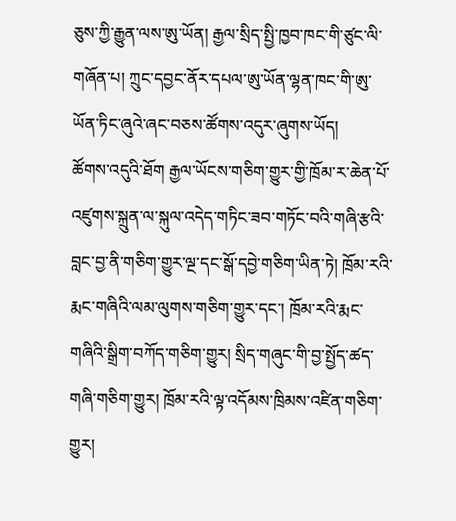ཅུས་ཀྱི་རྒྱུན་ལས་ཨུ་ཡོན། རྒྱལ་སྲིད་སྤྱི་ཁྱབ་ཁང་གི་ཙུང་ལི་གཞོན་པ། ཀྲུང་དབྱང་ནོར་དཔལ་ཨུ་ཡོན་ལྷན་ཁང་གི་ཨུ་ཡོན་ཏིང་ཞུའེ་ཞང་བཅས་ཚོགས་འདུར་ཞུགས་ཡོད།
ཚོགས་འདུའི་ཐོག རྒྱལ་ཡོངས་གཅིག་གྱུར་གྱི་ཁྲོམ་ར་ཆེན་པོ་འཛུགས་སྐྲུན་ལ་སྐུལ་འདེད་གཏིང་ཟབ་གཏོང་བའི་གཞི་རྩའི་བླང་བྱ་ནི་གཅིག་གྱུར་ལྔ་དང་སྒོ་དབྱེ་གཅིག་ཡིན་ཏེ། ཁྲོམ་རའི་རྨང་གཞིའི་ལམ་ལུགས་གཅིག་གྱུར་དང་། ཁྲོམ་རའི་རྨང་གཞིའི་སྒྲིག་བཀོད་གཅིག་གྱུར། སྲིད་གཞུང་གི་བྱ་སྤྱོད་ཚད་གཞི་གཅིག་གྱུར། ཁྲོམ་རའི་ལྟ་འདོམས་ཁྲིམས་འཛིན་གཅིག་གྱུར།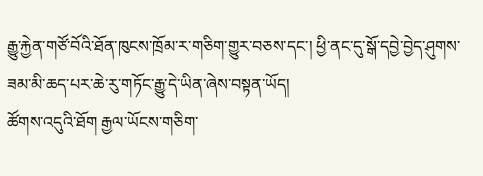རྒྱུ་རྐྱེན་གཙོ་བོའི་ཐོན་ཁུངས་ཁྲོམ་ར་གཅིག་གྱུར་བཅས་དང་། ཕྱི་ནང་དུ་སྒོ་དབྱེ་བྱེད་ཤུགས་ཟམ་མི་ཆད་པར་ཆེ་རུ་གཏོང་རྒྱུ་དེ་ཡིན་ཞེས་བསྟན་ཡོད།
ཚོགས་འདུའི་ཐོག རྒྱལ་ཡོངས་གཅིག་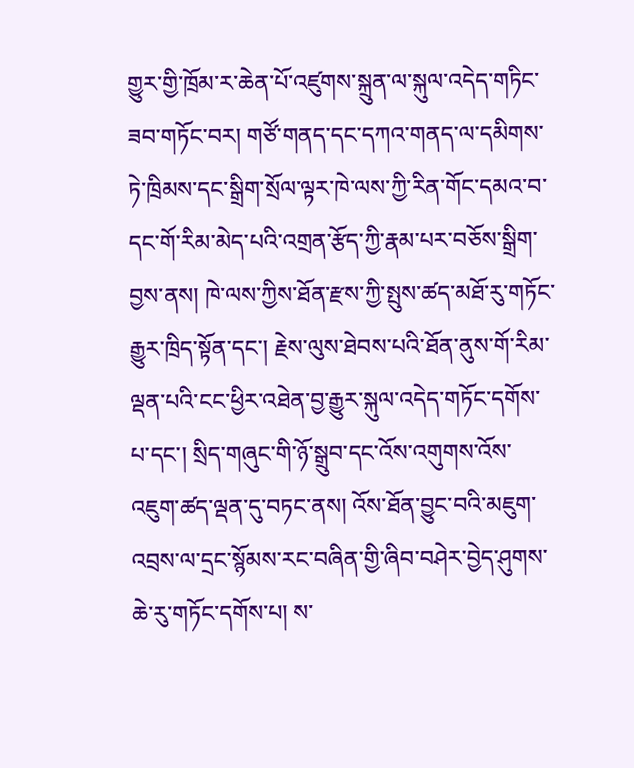གྱུར་གྱི་ཁྲོམ་ར་ཆེན་པོ་འཛུགས་སྐྲུན་ལ་སྐུལ་འདེད་གཏིང་ཟབ་གཏོང་བར། གཙོ་གནད་དང་དཀའ་གནད་ལ་དམིགས་ཏེ་ཁྲིམས་དང་སྒྲིག་སྲོལ་ལྟར་ཁེ་ལས་ཀྱི་རིན་གོང་དམའ་བ་དང་གོ་རིམ་མེད་པའི་འགྲན་རྩོད་ཀྱི་རྣམ་པར་བཅོས་སྒྲིག་བྱས་ནས། ཁེ་ལས་ཀྱིས་ཐོན་རྫས་ཀྱི་སྤུས་ཚད་མཐོ་རུ་གཏོང་རྒྱུར་ཁྲིད་སྟོན་དང་། རྗེས་ལུས་ཐེབས་པའི་ཐོན་ནུས་གོ་རིམ་ལྡན་པའི་ངང་ཕྱིར་འཐེན་བྱ་རྒྱུར་སྐུལ་འདེད་གཏོང་དགོས་པ་དང་། སྲིད་གཞུང་གི་ཉོ་སྒྲུབ་དང་འོས་འགུགས་འོས་འཇུག་ཚད་ལྡན་དུ་བཏང་ནས། འོས་ཐོན་བྱུང་བའི་མཇུག་འབྲས་ལ་དྲང་སྙོམས་རང་བཞིན་གྱི་ཞིབ་བཤེར་བྱེད་ཤུགས་ཆེ་རུ་གཏོང་དགོས་པ། ས་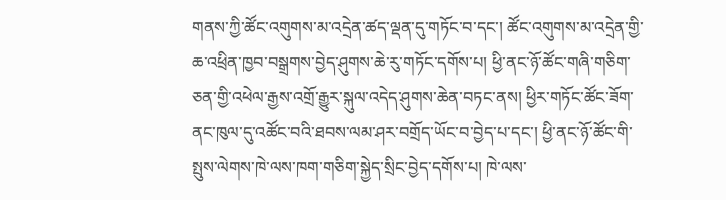གནས་ཀྱི་ཚོང་འགུགས་མ་འདྲེན་ཚད་ལྡན་དུ་གཏོང་བ་དང་། ཚོང་འགུགས་མ་འདྲེན་གྱི་ཆ་འཕྲིན་ཁྱབ་བསྒྲགས་བྱེད་ཤུགས་ཆེ་རུ་གཏོང་དགོས་པ། ཕྱི་ནང་ཉོ་ཚོང་གཞི་གཅིག་ཅན་གྱི་འཕེལ་རྒྱས་འགྲོ་རྒྱུར་སྐུལ་འདེད་ཤུགས་ཆེན་བཏང་ནས། ཕྱིར་གཏོང་ཚོང་ཟོག་ནང་ཁུལ་དུ་འཚོང་བའི་ཐབས་ལམ་ཤར་བགྲོད་ཡོང་བ་བྱེད་པ་དང་། ཕྱི་ནང་ཉོ་ཚོང་གི་སྤུས་ལེགས་ཁེ་ལས་ཁག་གཅིག་སྐྱེད་སྲིང་བྱེད་དགོས་པ། ཁེ་ལས་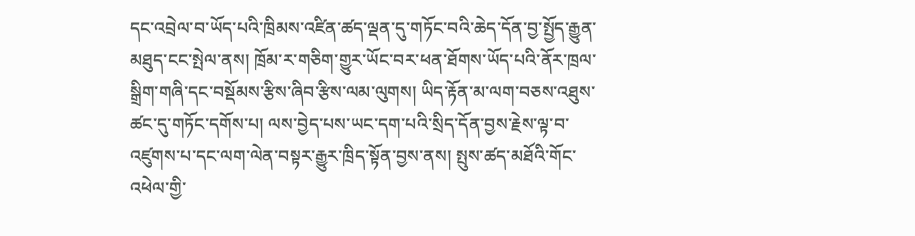དང་འབྲེལ་བ་ཡོད་པའི་ཁྲིམས་འཛིན་ཚད་ལྡན་དུ་གཏོང་བའི་ཆེད་དོན་བྱ་སྤྱོད་རྒྱུན་མཐུད་ངང་སྤེལ་ནས། ཁྲོམ་ར་གཅིག་གྱུར་ཡོང་བར་ཕན་ཐོགས་ཡོད་པའི་ནོར་ཁྲལ་སྒྲིག་གཞི་དང་བསྡོམས་རྩིས་ཞིབ་རྩིས་ལམ་ལུགས། ཡིད་རྟོན་མ་ལག་བཅས་འཐུས་ཚང་དུ་གཏོང་དགོས་པ། ལས་བྱེད་པས་ཡང་དག་པའི་སྲིད་དོན་བྱས་རྗེས་ལྟ་བ་འཛུགས་པ་དང་ལག་ལེན་བསྟར་རྒྱུར་ཁྲིད་སྟོན་བྱས་ནས། སྤུས་ཚད་མཐོའི་གོང་འཕེལ་གྱི་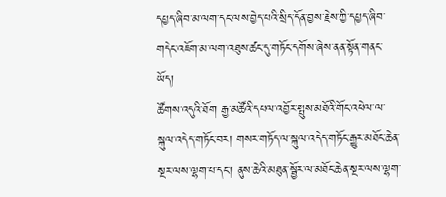དཔྱད་ཞིབ་མ་ལག་དང་ལས་བྱེད་པའི་སྲིད་དོན་བྱས་རྗེས་ཀྱི་དཔྱད་ཞིབ་གདེང་འཇོག་མ་ལག་འཐུས་ཚང་དུ་གཏོང་དགོས་ཞེས་ནན་སྟོན་གནང་ཡོད།
ཚོགས་འདུའི་ཐོག རྒྱ་མཚོའི་དཔལ་འབྱོར་སྤུས་མཐོའི་གོང་འཕེལ་ལ་སྐུལ་འདེད་གཏོང་བར། གསར་གཏོད་ལ་སྐུལ་འདེད་གཏོང་རྒྱུར་མཐོང་ཆེན་སྔར་ལས་ལྷག་པ་དང་། ནུས་ཆེའི་མཐུན་སྦྱོར་ལ་མཐོང་ཆེན་སྔར་ལས་ལྷག་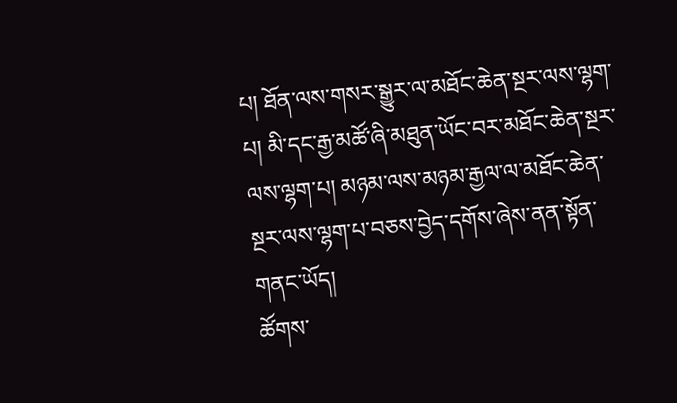པ། ཐོན་ལས་གསར་སྒྱུར་ལ་མཐོང་ཆེན་སྔར་ལས་ལྷག་པ། མི་དང་རྒྱ་མཚོ་ཞི་མཐུན་ཡོང་བར་མཐོང་ཆེན་སྔར་ལས་ལྷག་པ། མཉམ་ལས་མཉམ་རྒྱལ་ལ་མཐོང་ཆེན་སྔར་ལས་ལྷག་པ་བཅས་བྱེད་དགོས་ཞེས་ནན་སྟོན་གནང་ཡོད།
ཚོགས་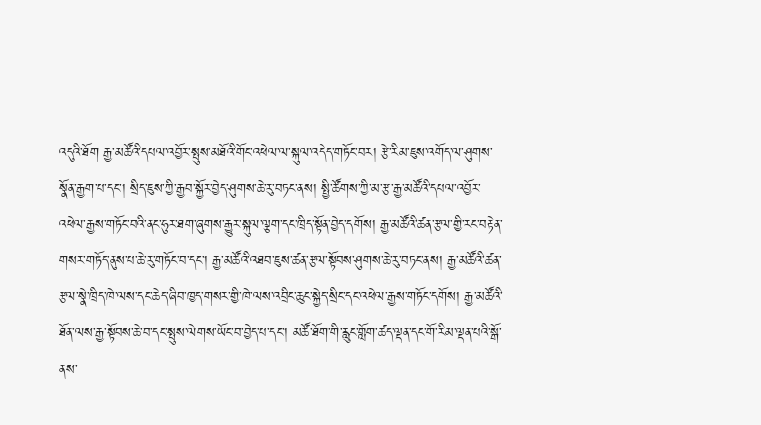འདུའི་ཐོག རྒྱ་མཚོའི་དཔལ་འབྱོར་སྤུས་མཐོའི་གོང་འཕེལ་ལ་སྐུལ་འདེད་གཏོང་བར། རྩེ་རིམ་ཇུས་འགོད་ལ་ཤུགས་སྣོན་རྒྱག་པ་དང་། སྲིད་ཇུས་ཀྱི་རྒྱབ་སྐྱོར་བྱེད་ཤུགས་ཆེ་རུ་བཏང་ནས། སྤྱི་ཚོགས་ཀྱི་མ་རྩ་རྒྱ་མཚོའི་དཔལ་འབྱོར་འཕེལ་རྒྱས་གཏོང་བའི་ནང་ཧུར་ཐག་ཞུགས་རྒྱུར་སྐུལ་ལྕག་དང་ཁྲིད་སྟོན་བྱེད་དགོས། རྒྱ་མཚོའི་ཚན་རྩལ་གྱི་རང་བརྟེན་གསར་གཏོད་ནུས་པ་ཆེ་རུ་གཏོང་བ་དང་། རྒྱ་མཚོའི་འཐབ་ཇུས་ཚན་རྩལ་སྟོབས་ཤུགས་ཆེ་རུ་བཏང་ནས། རྒྱ་མཚོའི་ཚན་རྩལ་སྣེ་ཁྲིད་ཁེ་ལས་དང་ཆེད་ཞིབ་ཁྱད་གསར་གྱི་ཁེ་ལས་འབྲིང་ཆུང་སྐྱེད་སྲིང་དང་འཕེལ་རྒྱས་གཏོང་དགོས། རྒྱ་མཚོའི་ཐོན་ལས་རྒྱ་སྟོབས་ཆེ་བ་དང་སྤུས་ལེགས་ཡོང་བ་བྱེད་པ་དང་། མཚོ་ཐོག་གི་རླུང་གློག་ཚད་ལྡན་དང་གོ་རིམ་ལྡན་པའི་སྒོ་ནས་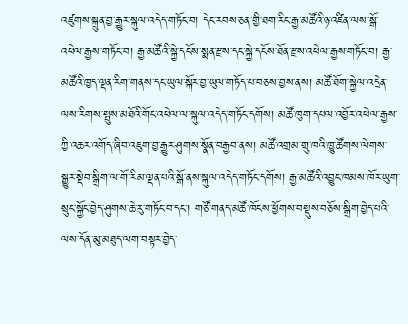འཛུགས་སྐྲུན་བྱ་རྒྱུར་སྐུལ་འདེད་གཏོང་བ། དེང་རབས་ཅན་གྱི་ཐག་རིང་རྒྱ་མཚོའི་ཉ་འཛིན་ལས་སྒོ་འཕེལ་རྒྱས་གཏོང་བ། རྒྱ་མཚོའི་སྐྱེ་དངོས་སྨན་རྫས་དང་སྐྱེ་དངོས་ཐོན་རྫས་འཕེལ་རྒྱས་གཏོང་བ། རྒྱ་མཚོའི་ཁྱད་ལྡན་རིག་གནས་དང་ཡུལ་སྐོར་བྱ་ཡུལ་གཏོད་པ་བཅས་བྱས་ནས། མཚོ་ཐོག་སྐྱེལ་འདྲེན་ལས་རིགས་སྤུས་མཐོའི་གོང་འཕེལ་ལ་སྐུལ་འདེད་གཏོང་དགོས། མཚོ་ཁུག་དཔལ་འབྱོར་འཕེལ་རྒྱས་ཀྱི་འཆར་འགོད་ཞིབ་འཇུག་བྱ་རྒྱུར་ཤུགས་སྣོན་བརྒྱབ་ནས། མཚོ་འགྲམ་གྲུ་ཁའི་ཁྱུ་ཚོགས་ལེགས་སྒྱུར་སྡེབ་སྒྲིག་ལ་གོ་རིམ་ལྡན་པའི་སྒོ་ནས་སྐུལ་འདེད་གཏོང་དགོས། རྒྱ་མཚོའི་འབྱུང་ཁམས་ཁོར་ཡུག་སྲུང་སྐྱོང་བྱེད་ཤུགས་ཆེ་རུ་གཏོང་བ་དང་། གཙོ་གནད་མཚོ་ཁོངས་ཕྱོགས་བསྡུས་བཅོས་སྒྲིག་བྱེད་པའི་ལས་དོན་མུ་མཐུད་ལག་བསྟར་བྱེད་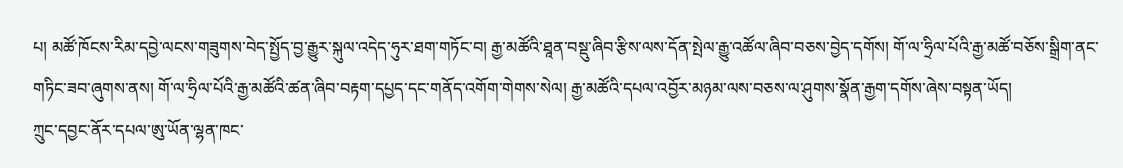པ། མཚོ་ཁོངས་རིམ་དབྱེ་ལངས་གཟུགས་བེད་སྤྱོད་བྱ་རྒྱུར་སྐུལ་འདེད་ཧུར་ཐག་གཏོང་བ། རྒྱ་མཚོའི་ཐཱན་བསྡུ་ཞིབ་རྩིས་ལས་དོན་སྤེལ་རྒྱུ་འཚོལ་ཞིབ་བཅས་བྱེད་དགོས། གོ་ལ་ཧྲིལ་པོའི་རྒྱ་མཚོ་བཅོས་སྒྲིག་ནང་གཏིང་ཟབ་ཞུགས་ནས། གོ་ལ་ཧྲིལ་པོའི་རྒྱ་མཚོའི་ཚན་ཞིབ་བརྟག་དཔྱད་དང་གནོད་འགོག་གེགས་སེལ། རྒྱ་མཚོའི་དཔལ་འབྱོར་མཉམ་ལས་བཅས་ལ་ཤུགས་སྣོན་རྒྱག་དགོས་ཞེས་བསྟན་ཡོད།
ཀྲུང་དབྱང་ནོར་དཔལ་ཨུ་ཡོན་ལྷན་ཁང་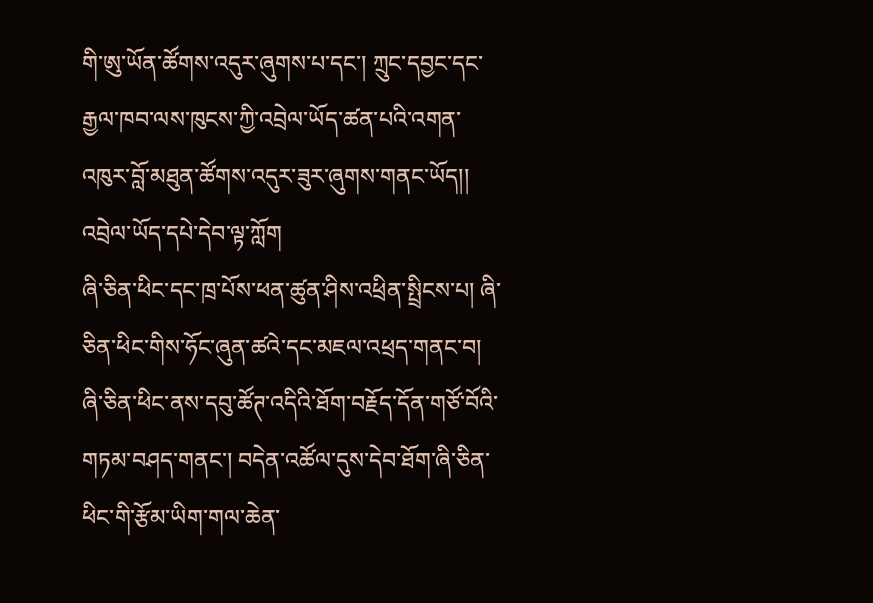གི་ཨུ་ཡོན་ཚོགས་འདུར་ཞུགས་པ་དང་། ཀྲུང་དབྱང་དང་རྒྱལ་ཁབ་ལས་ཁུངས་ཀྱི་འབྲེལ་ཡོད་ཚན་པའི་འགན་འཁུར་བློ་མཐུན་ཚོགས་འདུར་ཟུར་ཞུགས་གནང་ཡོད།།
འབྲེལ་ཡོད་དཔེ་དེབ་ལྟ་ཀློག
ཞི་ཅིན་ཕིང་དང་ཁྲ་པོས་ཕན་ཚུན་ཤིས་འཕྲིན་སྤྲིངས་པ། ཞི་ཅིན་ཕིང་གིས་ཧོང་ཞུན་ཚའེ་དང་མཇལ་འཕྲད་གནང་བ། ཞི་ཅིན་ཕིང་ནས་དབུ་ཚོཊ་འདིའི་ཐོག་བརྗོད་དོན་གཙོ་བོའི་གཏམ་བཤད་གནང་། བདེན་འཚོལ་དུས་དེབ་ཐོག་ཞི་ཅིན་ཕིང་གི་རྩོམ་ཡིག་གལ་ཆེན་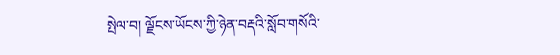སྤེལ་བ། ལྗོངས་ཡོངས་ཀྱི་ཉེན་བརྡའི་སློབ་གསོའི་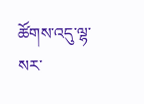ཚོགས་འདུ་ལྷ་སར་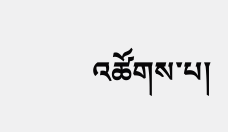འཚོགས་པ།